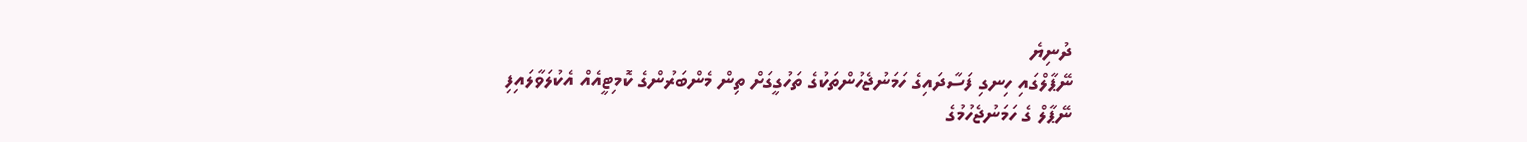ދުނިޔެ
ނޭޕާލްގައި ހިނގި ފަސާދައިގެ ހަމަނުޖެހުންތަކުގެ ތަހުގީގަށް ތިން މެންބަރުންގެ ކޮމިޓީއެއް އެކުލަވާލައިފި
ނޭޕާލް ގެ ހަމަނުޖެހުމުގެ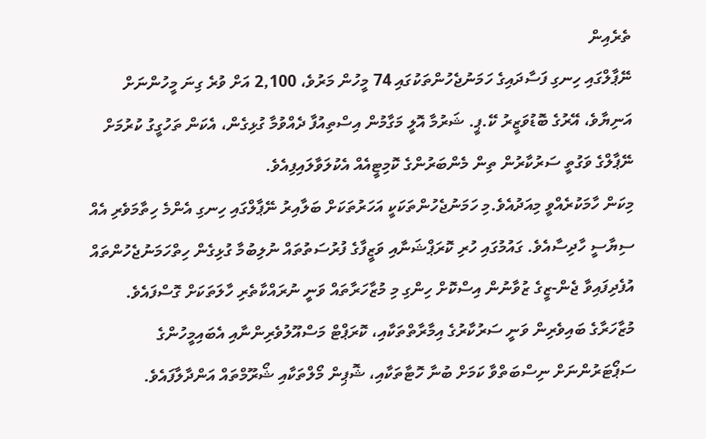ތެރެއިން
ނޭޕާލްގައި ހިނގި ފަސާދައިގެ ހަމަނުޖެހުންތަކުގައި 74 މީހުން މަރުވެ، 2,100 އަށް ވުރެ ގިނަ މީހުންނަށް އަނިޔާވެ، އޭރުގެ ބޮޑުވަޒީރު ކޭ.ޕީ. ޝަރުމާ އޮލީ މަގާމުން އިސްތިއުފާ ދެއްވުމާ ގުޅިގެން، އެކަން ތަހުގީގު ކުރުމަށް ނޭޕާލްގެ ވަގުތީ ސަރުކާރުން ތިން މެންބަރުންގެ ކޮމިޓީއެއް އެކުލަވާލައިފިއެވެ.
މިކަން ހާމަކުރެއްވީ މިއަދުއެވެ.މި ހަމަނުޖެހުންތަކަކީ އަހަރުތަކަށް ބަލާއިރު ނޭޕާލްގައި ހިނގި އެންމެ ހިތާމަވެރި އެއް ސިޔާސީ ހާދިސާއެވެ. ގައުމުގައި ހުރި ކޮރަޕްޝަނާއި ވަޒީފާގެ ފުރުސަތުތައް ނުލިބުމާ ގުޅިގެން ހިތްހަމަނުޖެހުންތައް އުފެދިފައިވާ ޖެން-ޒީގެ ޒުވާނުން އިސްކޮށް ހިންގި މި މުޒާހަރާތައް ވަނީ ނުރައްކާތެރި ހާލަތަކަށް ގޮސްފައެވެ. މުޒާހަރާގެ ބައިވެރިން ވަނީ ސަރުކާރުގެ އިމާރާތްތަކާއި، ކޮރަޕްޓް މަސްއޫލުވެރިންނާއި އެބައިމީހުންގެ ސަޕޯޓަރުންނަށް ނިސްބަތްވާ ކަމަށް ބުނާ ހޮޓާތަކާއި، ޝޮޕިން މޯލްތަކާއި ޝޯރޫމްތައް އަންދާލާފައެވެ.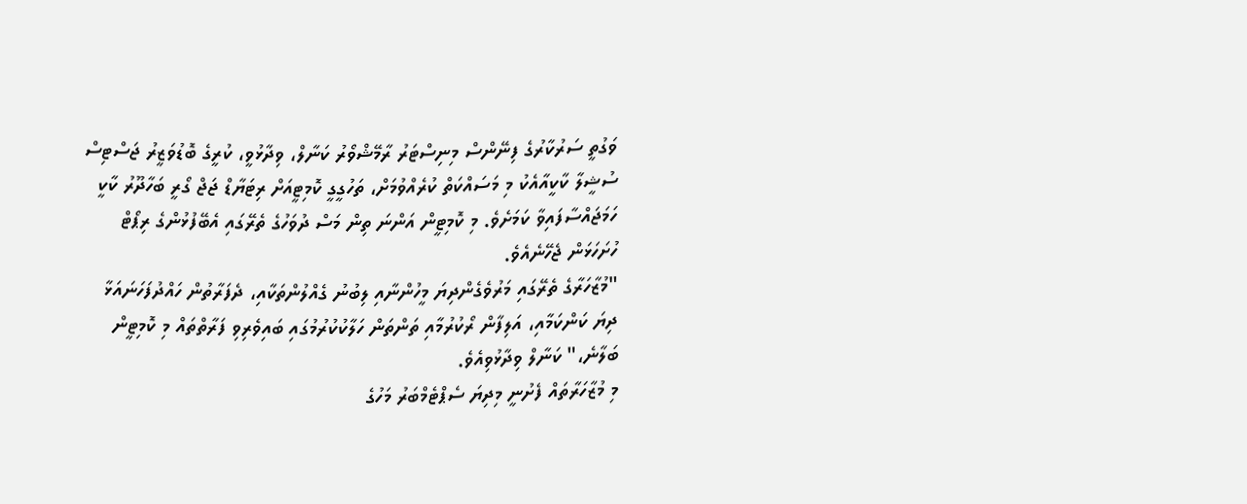ވަގުތީ ސަރުކާރުގެ ފިނޭންސް މިނިސްޓަރު ރާމޭޝްވޯރު ކަނާލް، ވިދާޅުވީ، ކުރީގެ ބޮޑުވަޒީރު ޖަސްޓިސް ސުޝީލާ ކާކީއާއެކު މި މަސައްކަތް ކުރެއްވުމަށް، ތަހުގީގީ ކޮމިޓީއަށް ރިޓަޔާޑް ޖަޖް ގޯރީ ބަހާދޫރު ކާކީ ހަމަޖައްސާފައިވާ ކަމަށެވެ. މި ކޮމިޓީން އަންނަ ތިން މަސް ދުވަހުގެ ތެރޭގައި އެބޭފުޅުންގެ ރިޕޯޓް ހުށަހަޅަން ޖެހޭނެއެވެ.
"މުޒާހަރާގެ ތެރޭގައި މަރުވެގެންދިޔަ މީހުންނާއި ލިބުނު ގެއްލުންތަކާއި، ދެފަރާތުން ހައްދުފަހަނައަޅާ ދިޔަ ކަންކަމާއި، އަލިފާން ރޯކުރުމާއި ތަންތަން ހަލާކުކުރުމުގައި ބައިވެރިވި ފަރާތްތައް މި ކޮމިޓީން ބަލާނެ،" ކަނާލް ވިދާޅުވިއެވެ.
މި މުޒާހަރާތައް ފެށުނީ މިދިޔަ ސެޕްޓެމްބަރު މަހުގެ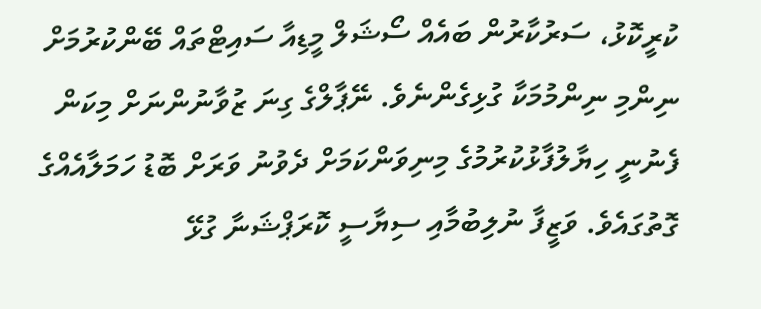ކުރީކޮޅު، ސަރުކާރުން ބައެއް ސޯޝަލް މީޑިއާ ސައިޓްތައް ބޭންކުރުމަށް ނިންމި ނިންމުމަކާ ގުޅިގެންނެވެ. ނޭޕާލްގެ ގިނަ ޒުވާނުންނަށް މިކަން ފެނުނީ ހިޔާލުފާޅުކުރުމުގެ މިނިވަންކަމަށް ދެވުނު ވަރަށް ބޮޑު ހަމަލާއެއްގެ ގޮތުގައެވެ. ވަޒީފާ ނުލިބުމާއި ސިޔާސީ ކޮރަޕްޝަނާ ގުޅޭ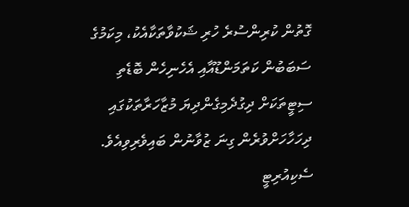ގޮތުން ކުރިންސުރެ ހުރި ޝަކުވާތަކާއެކު، މިކަމުގެ ސަބަބުން ކަތަމަންޑޫއާއި އެހެނިހެން ބޮޑެތި ސިޓީތަކަށް ދިގުދެމިގެންދިޔަ މުޒާހަރާތަކުގައި ދިހަހާހަށްވުރެން ގިނަ ޒުވާނުން ބައިވެރިވިއެވެ. ސެކިއުރިޓީ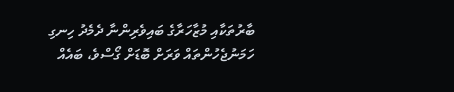ބާރުތަކާއި މުޒާހަރާގެ ބައިވެރިންނާ ދެމެދު ހިނގި ހަމަނުޖެހުންތައް ވަރަށް ބޮޑަށް ގޯސްވެ، ބައެއް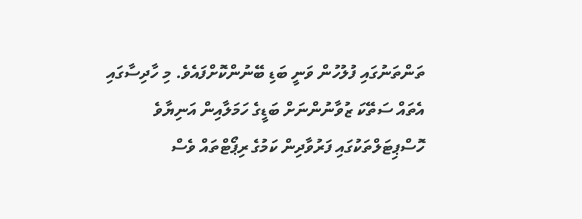ތަންތަނުގައި ފުލުހުން ވަނީ ބަޑި ބޭނުންކޮށްފައެވެ. މި ހާދިސާގައި އެތައް ސަތޭކަ ޒުވާނުންނަށް ބަޑީގެ ހަމަލާއިން އަނިޔާވެ ހޮސްޕިޓަލްތަކުގައި ފަރުވާދިން ކަމުގެ ރިޕޯޓްތައް ވެސް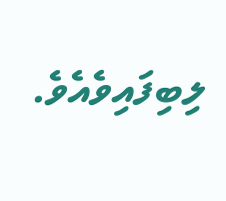ލިބިފައިވެއެވެ.